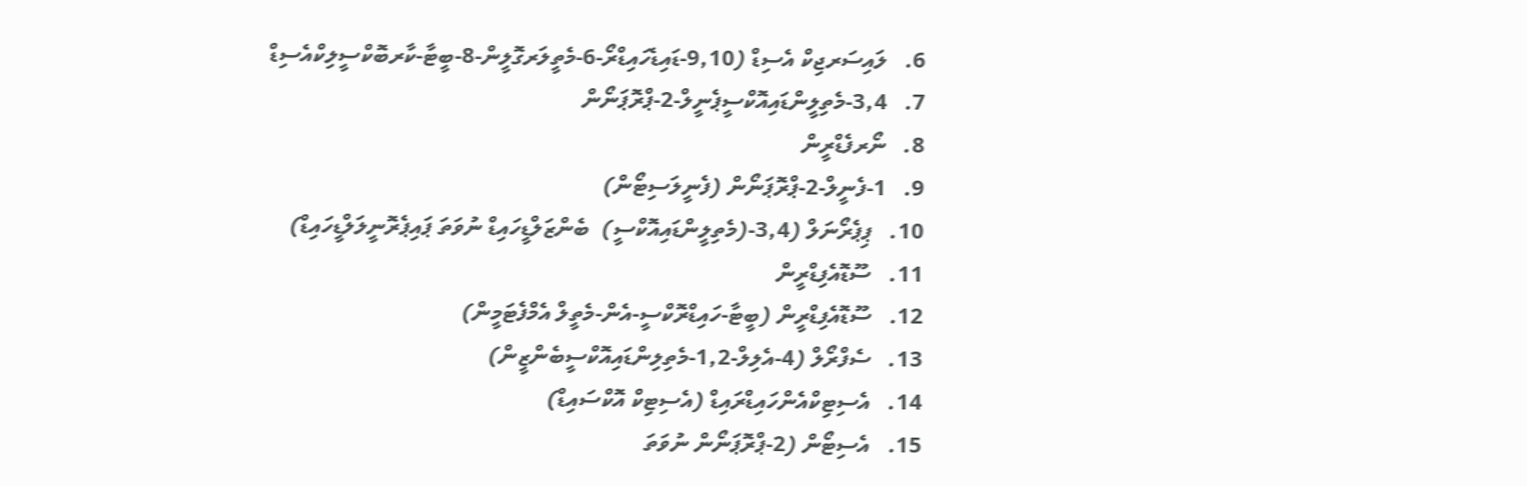6.   ލައިސަރޖިކް އެސިޑް (9,10-ޑައިޑެހައިޑްރޯ-6-މެތީލަރގޮލީން-8-ބީޓާ-ކާރބޮކްސީލިކްއެސިޑް
7.   3,4-މެތިލީންޑައިއޮކްސީޕެނީލް-2-ޕްރޮޕަނޯން
8.   ނޯރފެޑްރީން
9.   1-ފެނީލް-2-ޕްރޮޕަނޯން (ފެނީލަސިޓޯން)
10.   ޕިޕެރޯނަލް (3,4-(މެތިލީންޑައިއޮކްސީ)  ބެންޒަލްޑީހައިޑް ނުވަތަ ޕައިޕެރޮނީލަލްޑީހައިޑް)
11.   ސޫޑޮއެފިޑްރީން
12.   ސޫޑޮއެފިޑްރީން (ބީޓާ-ހައިޑްރޮކްސީ-އެން-މެތީލް އެމްފެޓަމީން)
13.   ސެފްރޯލް (4-އެލިލް-1,2-މެތިލިންޑައިއޮކްސީބެންޒީން)
14.   އެސިޓިކްއެންހައިޑްރައިޑް (އެސިޓިކް އޮކްސައިޑް)
15.   އެސިޓޯން (2-ޕްރޮޕަނޯން ނުވަތަ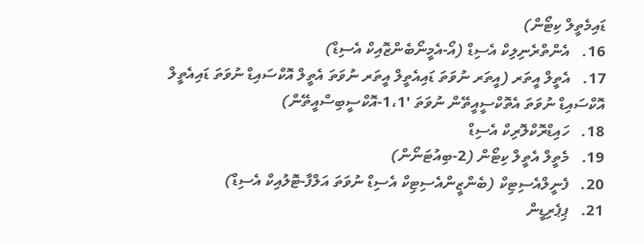ޑައިމެތީލް ކިޓޯން)
16.   އެންތްރެނިލިކް އެސިޑް (އޯ-އެމީނޯބެންޒޮއިކް އެސިޑް)
17.   އެތީލް އީތަރ (އީތަރ ނުވަތަ ޑައިއެތީލް އީތަރ ނުވަތަ އެތީލް އޮކްސައިޑް ނުވަތަ ޑައިއެތީލް އޮކްސައިޑް ނުވަތަ އެތޮކްސީއީތޭން ނުވަތަ '1،1-އޮކްސީބިސްއީތޭން)
18.   ހައިޑްރޮކްލޮރިކް އެސިޑް
19.   މެތީލް އެތީލް ކިޓޯން (2-ބިއުޓަނޯން)
20.   ފެނީލްއެސިޓިކް (ބެންޒީންއެސިޓިކް އެސިޑް ނުވަތަ އަލްފާ-ޓޮލުއިކް އެސިޑް)
21.   ޕިޕެރިޑީން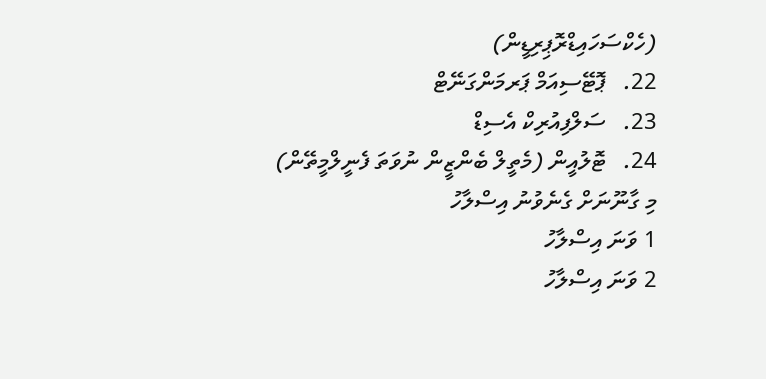(ހެކްސަހައިޑްރޮޕިރިޑީން)
22.   ޕޮޓޭސިއަމް ޕަރމަންގަނޭޓް
23.   ސަލްފިއުރިކް އެސިޑް
24.   ޓޮލުއީން (މެތީލް ބެންޒީން ނުވަތަ ފެނީލްމީތޭން)
މި ގާނޫނަށް ގެނެވުނު އިސްލާހު
1 ވަނަ އިސްލާހު
2 ވަނަ އިސްލާހު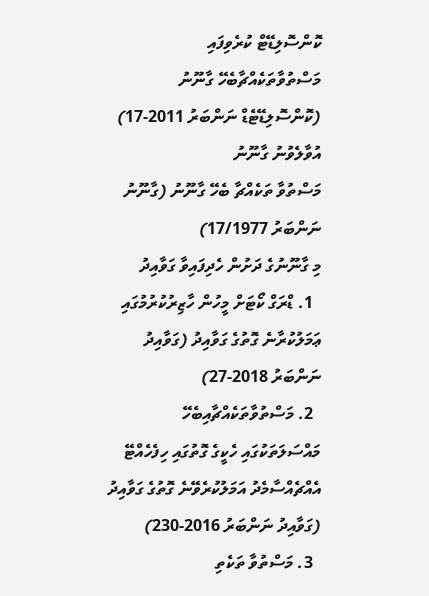ކޮންސޮލިޑޭޓް ކުރެވިފައި
މަސްތުވާތަކެއްޗާބެހޭ ގާނޫނު (ކޮންސޮލިޑޭޓެޑް ނަންބަރު 2011-17)
އުވާލެވުނު ގާނޫނު
މަސްތުވާ ތަކެއްޗާ ބެހޭ ގާނޫނު (ގާނޫނު ނަންބަރު 17/1977)
މި ގާނޫނުގެ ދަށުން ހެދިފައިވާ ގަވާއިދު
  1. ޑްރަގް ކޯޓަށް މީހުން ހާޒިރުކުރުމުގައި ޢަމަލުކުރާނެ ގޮތުގެ ގަވާއިދު (ގަވާއިދު ނަންބަރު 2018-27)
  2. މަސްތުވާތަކެއްޗާއިބެހޭ މައްސަލަތަކުގައި ހެކީގެ ގޮތުގައި ހިފެހެއްޓޭ އެއްޗެއްސާމެދު އަމަލުކުރެވޭނެ ގޮތުގެ ގަވާއިދު (ގަވާއިދު ނަންބަރު 2016-230)
  3. މަސްތުވާ ތަކެތި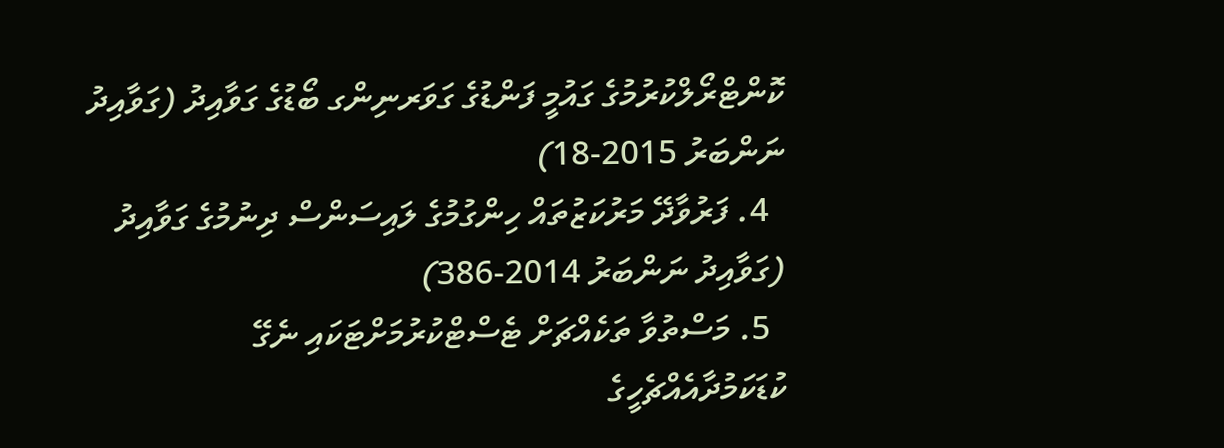ކޮންޓްރޯލްކުރުމުގެ ގައުމީ ފަންޑުގެ ގަވަރނިންގ ބޯޑުގެ ގަވާއިދު (ގަވާއިދު ނަންބަރު 2015-18)
  4. ފަރުވާދޭ މަރުކަޒުތައް ހިންގުމުގެ ލައިސަންސް ދިނުމުގެ ގަވާއިދު (ގަވާއިދު ނަންބަރު 2014-386)
  5. މަސްތުވާ ތަކެއްޗަށް ޓެސްޓްކުރުމަށްޓަކައި ނެގޭ ކުޑަކަމުދާއެއްޗެހީގެ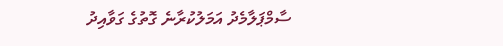ސާމްޕަލާމެދު އަމަލުކުރާނެ ގޮތުގެ ގަވާއިދު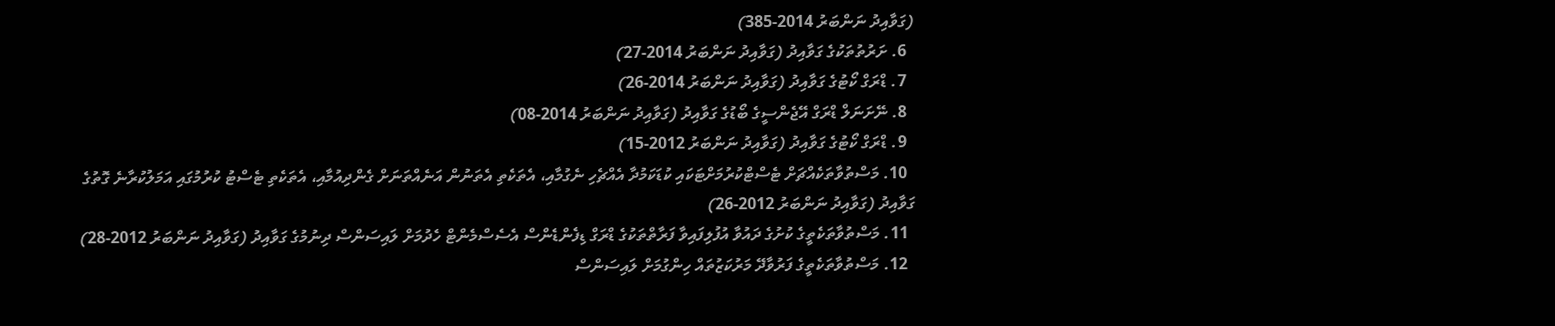(ގަވާއިދު ނަންބަރު 2014-385)
  6. ށަރުތުތަކުގެ ގަވާއިދު (ގަވާއިދު ނަންބަރު 2014-27)
  7. ޑްރަގް ކޯޓުގެ ގަވާއިދު (ގަވާއިދު ނަންބަރު 2014-26)
  8. ނޭށަނަލް ޑްރަގް އޭޖެންސީގެ ބޯޑުގެ ގަވާއިދު (ގަވާއިދު ނަންބަރު 2014-08)
  9. ޑްރަގް ކޯޓުގެ ގަވާއިދު (ގަވާއިދު ނަންބަރު 2012-15)
  10. މަސްތުވާތަކެއްޗަށް ޓެސްޓްކުރުމަށްޓަކައި ކުޑަކަމުދާ އެއްޗެހި ނެގުމާއި، އެތަކެތި އެތަނުން އަނެއްތަނަށް ގެންދިއުމާއި، އެތަކެތި ޓެސްޓު ކުރުމުގައި އަމަލުކުރާނެ ގޮތުގެ ގަވާއިދު (ގަވާއިދު ނަންބަރު 2012-26)
  11. މަސްތުވާތަކެތީގެ ކުށުގެ ދައުވާ އުފުލިފައިވާ ފަރާތްތަކުގެ ޑްރަގް ޑިފެންޑެންސް އެސެސްމެންޓް ހެދުމަށް ލައިސަންސް ދިނުމުގެ ގަވާއިދު (ގަވާއިދު ނަންބަރު 2012-28)
  12. މަސްތުވާތަކެތީގެ ފަރުވާދޭ މަރުކަޒުތައް ހިންގުމަށް ލައިސަންސް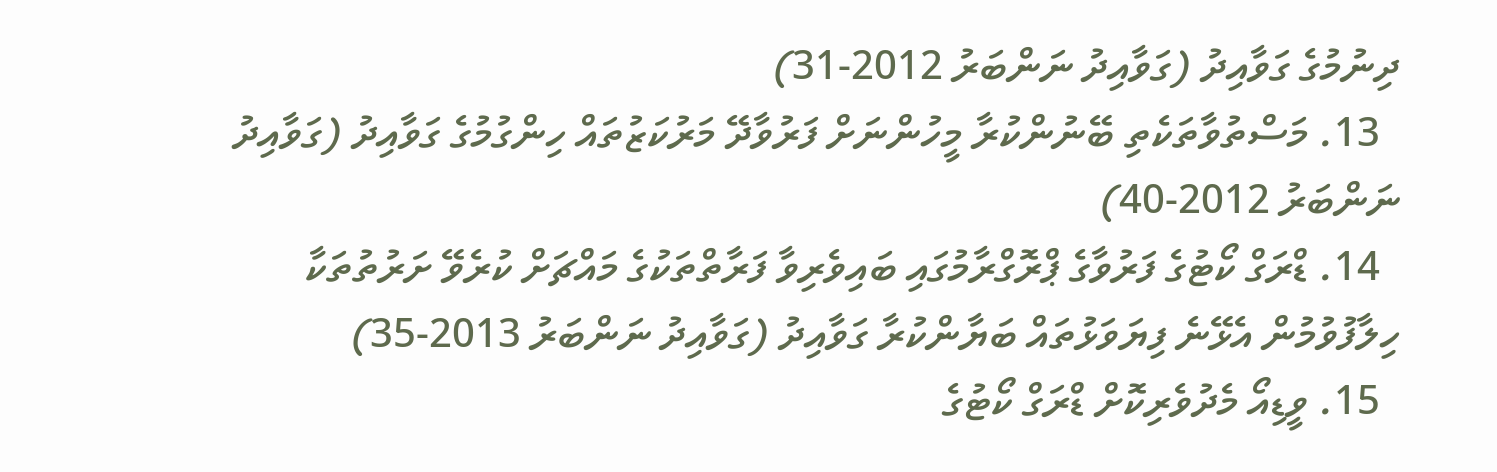ދިނުމުގެ ގަވާއިދު (ގަވާއިދު ނަންބަރު 2012-31)
  13. މަސްތުވާތަކެތި ބޭނުންކުރާ މީހުންނަށް ފަރުވާދޭ މަރުކަޒުތައް ހިންގުމުގެ ގަވާއިދު (ގަވާއިދު ނަންބަރު 2012-40)
  14. ޑްރަގް ކޯޓުގެ ފަރުވާގެ ޕްރޮގްރާމުގައި ބައިވެރިވާ ފަރާތްތަކުގެ މައްޗަށް ކުރެވޭ ށަރުތުތަކާ ހިލާފުވުމުން އެޅޭނެ ފިޔަވަޅުތައް ބަޔާންކުރާ ގަވާއިދު (ގަވާއިދު ނަންބަރު 2013-35)
  15. ވީޑިއޯ މެދުވެރިކޮށް ޑްރަގް ކޯޓުގެ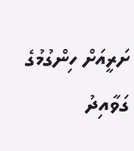ށަރީއަށް ހިންގުމުގެ ގަވާއިދު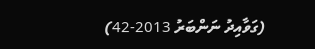(ގަވާއިދު ނަންބަރު 2013-42)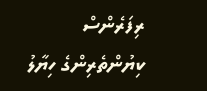ރިފަރެންސް
ކިޔުންތެރިންގެ ހިޔާލު